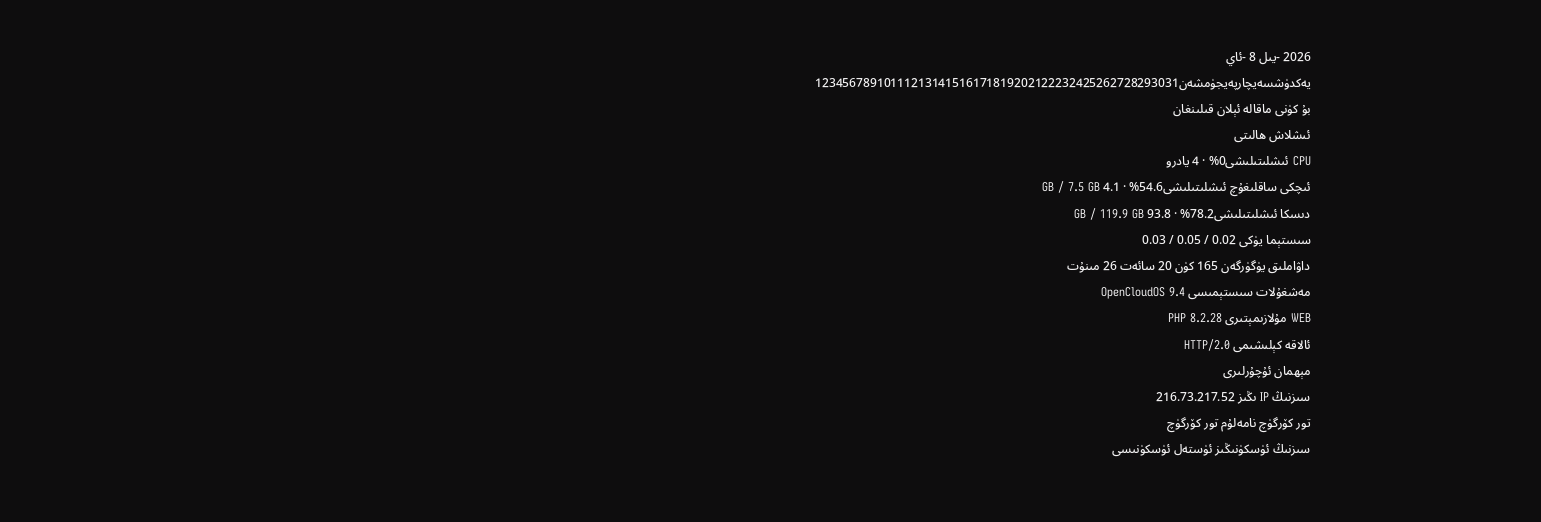2026 -يىل 8 -ئاي
يەكدۈشسەيچارپەيجۈمشەن12345678910111213141516171819202122232425262728293031
بۇ كۈنى ماقالە ئېلان قىلىنغان
ئىشلاش ھالىتى
CPU ئىشلىتىلىشى0% · 4 يادرو
ئىچكى ساقلىغۇچ ئىشلىتىلىشى54.6% · 4.1 GB / 7.5 GB
دىسكا ئىشلىتىلىشى78.2% · 93.8 GB / 119.9 GB
سىستېما يۈكى 0.02 / 0.05 / 0.03
داۋاملىق يۈگۈرگەن 165 كۈن 20 سائەت 26 مىنۇت
مەشغۇلات سىستېمىسى OpenCloudOS 9.4
WEB مۇلازىمېتىرى PHP 8.2.28
ئالاقە كېلىشىمى HTTP/2.0
مېھمان ئۇچۇرلىرى
سىزنىڭ IP ىڭىز 216.73.217.52
تور كۆرگۈچ نامەلۇم تور كۆرگۈچ
سىزنىڭ ئۈسكۈنىڭىز ئۈستەل ئۈسكۈنىسى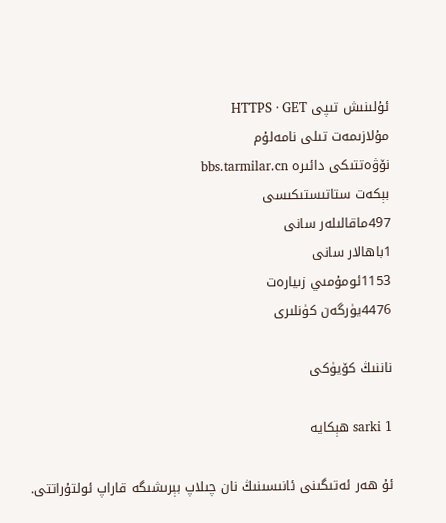ئۇلىنىش تىپى HTTPS · GET
مۇلازىمەت تىلى نامەلۇم
نۆۋەتتىكى دائىرە bbs.tarmilar.cn
بېكەت ستاتىستىكىسى
497ماقالىلەر سانى
1باھالار سانى
1153ئومۇمىي زىيارەت
4476يۈرگەن كۈنلىرى

ناننىڭ كۆيۈكى

sarki 1 ھېكايە

ئۇ ھەر ئەتىگىنى ئانىسىنىڭ نان چىلاپ بېرىشىگە قاراپ ئولتۇراتتى.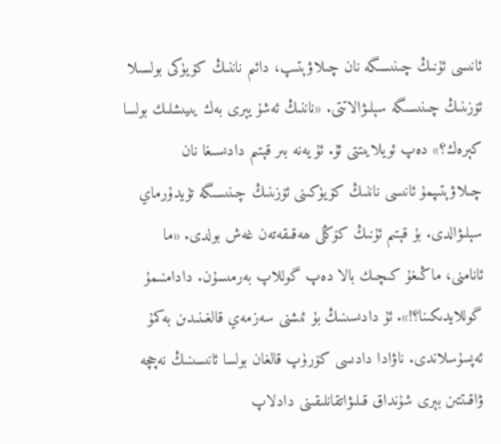ئانىسى ئۇنىڭ چىنىسىگە نان چىلاۋېتىپ، دائىم ناننىڭ كۆيۈكى بولسىلا ئۆزىنىڭ چىنىسىگە سېلىۋالاتتى. «ناننىڭ ئەشۇ يېرى بەك يىيىشلىك بولسا كېرەك؟» دەپ ئويلايىتتى ئۇ. ئۇ يەنە بىر قېتىم دادىسىغا نان چىلاۋېتىپمۇ ئانىسى ناننىڭ كۆيۈكىنى ئۆزىنىڭ چىنىسىگە تۇيدۇرماي سېلىۋالدى. بۇ قېتىم ئۇنىڭ كۆڭلى ھەقىقەتەن غەش بولدى. «ما ئانامنى، ماڭىغۇ كىچىك بالا دەپ گوللاپ بەرمىسۇن. دادامنىمۇ گوللايدىكىنا؟!». ئۇ دادىسىنىڭ بۇ ئىشنى سەزمەي قالغىنىدىن بەكمۇ ئەپسۇسلاندى. ناۋادا دادىسى كۆرۈپ قالغان بولسا ئانىسىنىڭ نەچچە ۋاقىتتىن بېرى شۇنداق قىلىۋاتقانلىقىنى دادلاپ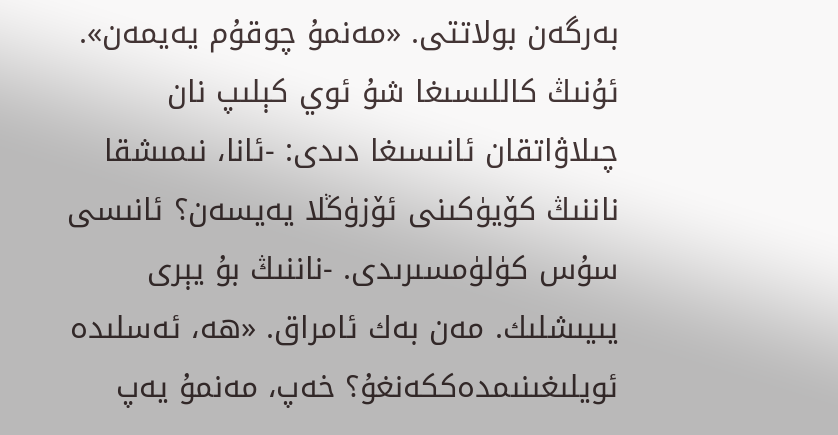بەرگەن بولاتتى. «مەنمۇ چوقۇم يەيمەن». ئۇنىڭ كاللىسىغا شۇ ئوي كېلىپ نان چىلاۋاتقان ئانىسىغا دىدى: -ئانا، نىمىشقا ناننىڭ كۆيۈكىنى ئۆزۈڭلا يەيسەن؟ ئانىسى سۇس كۈلۈمسىرىدى. -ناننىڭ بۇ يېرى يىيىشلىك. مەن بەك ئامراق. «ھە، ئەسلىدە ئويلىغىنىمدەككەنغۇ؟ خەپ، مەنمۇ يەپ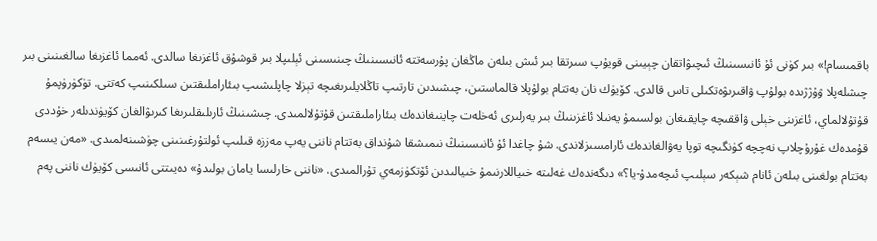باقمىسام!» بىر كۈنى ئۇ ئانىسىنىڭ ئىچىۋاتقان چېيىنى قويۇپ سىرتقا بىر ئىش بىلەن ماڭغان پۇرسەتتە ئانىسىنىڭ چىنىسىنى ئېلىپلا بىر قوشۇق ئاغزىغا سالدى. ئەمما ئاغزىغا سالغىنىنى بىر چىشلەپلا ۋۇژژىدە بولۇپ ۋاقىرىۋەتكىلى تاس قالدى. كۆيۈك نان بەتتام بولۇپلا قالماستىن، چىشىدىن تارتىپ تاڭلايلىرىغىچە تېزلا چاپلىشىپ بىئاراملىقتىن سىلكىنىپ كەتتى. تۈكۈرۈپمۇ قۇتۇلالماي، ئاغزىنى خېلى ۋاققىچە چايقىغان بولسىمۇ يەنىلا ئاغزىنىڭ بىر يەرلىرى ئەخلەت چاينىغاندەك بىئاراملىقتىن قۇتۇلالمىدى. چىشىنىڭ ئارىلىقلىرىغا كىرىۋالغان كۆيۈندىلەر خۇددى قۇمدەك غۇرۇچلاپ نەچچە كۈنگىچە توپا يەۋالغاندەك ئارامسىزلاندى. شۇ چاغدا ئۇ ئانىسىنىڭ نىمىشقا شۇنداق بەتتام ناننى يەپ مەززە قىلىپ ئولتۇرغىنىنى چۈشىنەلمىدى. «مەن يىسەم بەتتام بولغىنى بىلەن ئانام شېكەر سېلىپ ئىچەمدۇ-يا؟» دىگەندەك غەلىتە خىياللارنىمۇ خىيالىدىن ئۆتكۈزمەي تۇرالمىدى. «ناننى خارلىسا يامان بولىدۇ» دەيىتتى ئانىسى كۆيۈك ناننى پەم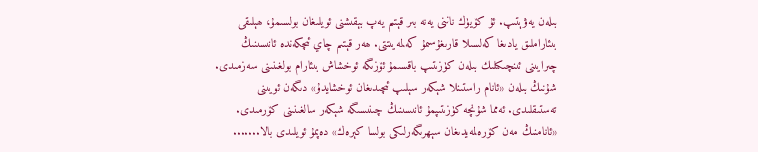بىلەن يەۋېتىپ. ئۇ كۆيۈك ناننى يەنە بىر قېتىم يەپ بېقىشنى ئويلىغان بولسىمۇ، ھېلىقى بىئاراملىق يادىغا كەلسىلا قارىغۇسىمۇ كەلمەيىتتى. ھەر قېتىم چاي ئىچكەندە ئانىسىنىڭ چىرايىنى ئىنچىكىلىك بىلەن كۈزىتىپ باقسىمۇ ئۆزىگە ئوخشاش بىئارام بولغىنىنى سەزمىدى. شۇنىڭ بىلەن «ئانام راستىنلا شېكەر سېلىپ ئىچىدىغان ئوخشايدۇ» دىگەن ئويىنى تەستىقلىدى. ئەمما شۇنچە كۈزىتىپمۇ ئانىسىنىڭ چىنىسىگە شېكەر سالغىنىنى كۆرمىدى. «ئانامنىڭ مەن كۆرەلمەيدىغان سېھرىگەرلىكى بولسا كېرەك» دەپمۇ ئويلىدى بالا.......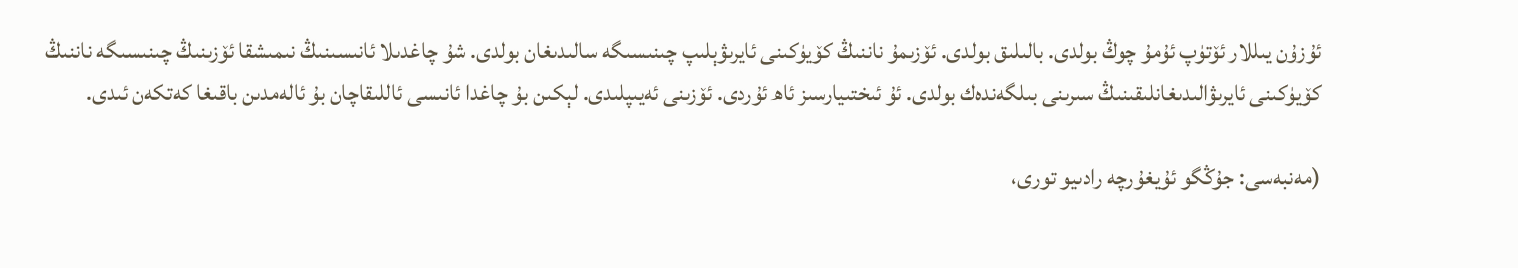ئۇزۇن يىللار ئۆتۈپ ئۇمۇ چوڭ بولدى. بالىلىق بولدى. ئۆزىمۇ ناننىڭ كۆيۈكىنى ئايرىۋېلىپ چىنىسىگە سالىدىغان بولدى. شۇ چاغدىلا ئانىسىنىڭ نىمىشقا ئۆزىنىڭ چىنىسىگە ناننىڭ كۆيۈكىنى ئايرىۋالىدىغانلىقىنىڭ سىرىنى بىلگەندەك بولدى. ئۇ ئىختىيارسىز ئاھ ئۇردى. ئۆزىنى ئەيىپلىدى. لېكىن بۇ چاغدا ئانىسى ئاللىقاچان بۇ ئالەمدىن باقىغا كەتكەن ئىدى.

(مەنبەسى: جۇڭگو ئۇيغۇرچە رادىيو تورى،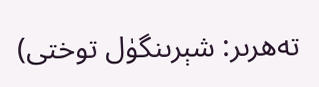تەھرىر: شېرىنگۈل توختى)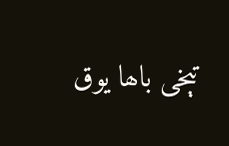تېخى باھا يوق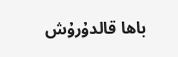باھا قالدۇرۇش